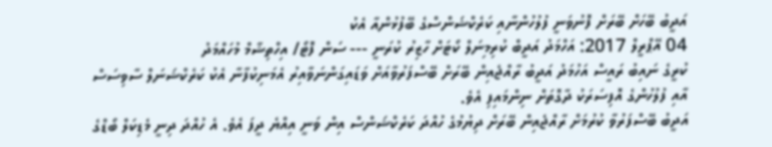އަދީބު ބޭހަށް ބޭރަށް ފޮނުވަނީ ފުލުހުންނާއި ކަރެކްޝަންސްގެ ބޭފުޅުންއާ އެކު
04 އޭޕްރީލް 2017: އަހްމަދު އަދީބް ކުރިމިނަލް ކޯޓަށް ހާޒިރު ކުރަނީ --- ސަން ފޮޓޯ/ އިހްތިޝާމް މުހައްމަދު
ކުރީގެ ނައިބު ރައީސް އަހުމަދު އަދީބު ރާއްޖެއިން ބޭރަށް ބޭސްފަރުވާއަށް ވަޑައިގަންނަވާއިރު އެމަނިކުފާނާ އެކު ކަރެކްޝަނަލް ސާވިސަސް އާއި ފުލުހުންގެ އޮފިސަރަކު ދާގޮތަށް ނިންމައިފި އެވެ.
އަދީބު ބޭސްފަރުވާ ކުރުމަށް ރާއްޖެއިން ބޭރަށް ދިޔުމުގެ ހުއްދަ ކަރެކްޝަންސް އިން ވަނީ އިއްޔެ ދީފަ އެވެ. އެ ހުއްދަ ދިނީ މެޑިކަލް ބޯޑްގެ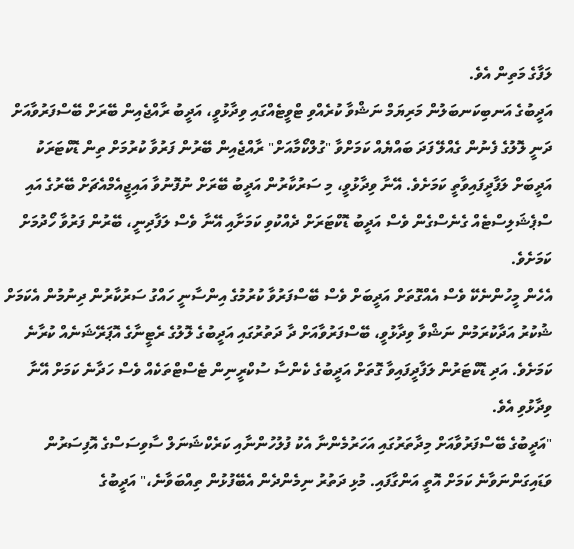ލަފާގެ މަތިން އެވެ.
އަދީބުގެ އަނބިކަނބަލުން މަރިޔަމް ނަޝްވާ ކުރެއްވި ޓްވީޓެއްގައި ވިދާޅުވީ، އަދީބު ރާއްޖެއިން ބޭރަށް ބޭސްފަރުވާއަށް ދަނީ ލޮލުގެ ފެނުން ގެއްލޭ ފަދަ ބައްޔެއް ކަމަށްވާ "ގުލްކޯމާއަށް" ރާއްޖެއިން ބޭރުން ފަރުވާ ކުރުމަށް ތިން ޑޮކްޓަރަކު އަދީބަށް ލަފާދީފައިވާތީ ކަމަށެވެ. އޭނާ ވިދާޅުވީ، މި ސަރުކާރުން އަދީބު ބޭރަށް ނުފޮނުވާ އައިޖީއެމްއެޗަށް ބޭރުގެ އައި ސްޕެޝަލިސްޓެއް ގެނެސްގެން ވެސް އަދީބު ޑޮކްޓަރަށް ދެއްކުވި ކަމަށާއި އޭނާ ވެސް ލަފާދިނީ، ބޭރުން ފަރުވާ ހޯދުމަށް ކަމަށެވެ.
އެހެން މީހުންނެކޭ ވެސް އެއްގޮތަށް އަދީބަށް ވެސް ބޭސްފަރުވާ ކުރުމުގެ އިންސާނީ ހައްގު ސަރުކާރުން ދިނުމުން އެކަމަށް ޝުކުރު އަދާކުރަމުން ނަޝްވާ ވިދާޅުވީ، ބޭސްފަރުވާއަށް ދާ ދަތުރުގައި އަދީބުގެ ލޮލުގެ ރެޓީނާގެ އޮޕަރޭޝަނެއް ކުރާނެ ކަމަށެވެ. އަދި ޑޮކްޓަރުން ލަފާދީފައިވާ ގޮތަށް އަދީބުގެ ކެންސާ ސުކްރީނިން ޓެސްޓްތަކެއް ވެސް ހަދާނެ ކަމަށް އޭނާ ވިދާޅުވި އެވެ.
"އަދީބުގެ ބޭސްފަރުވާއަށް މިދާތަރުގައި އަހަރުމެންނާ އެކު ފުލުހުންނާއި ކަރެކްޝަނަލް ސާވިސަސްގެ އޮފިސަރުން ވަޑައިގަންނަވާނެ ކަމަށް އޮތީ އަންގާފައި. މުޅި ދަތުރު ނިމެންދެން އެބޭފުޅުން ތިއްބަވާނެ،" އަދީބުގެ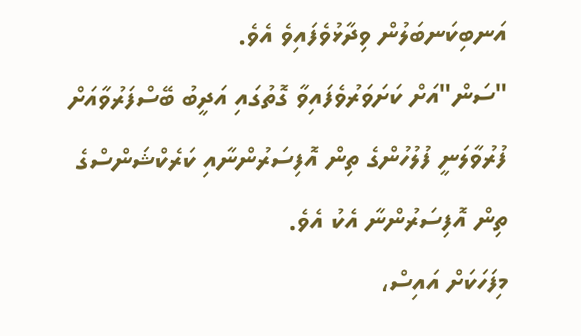އަނބިކަނބަލުން ވިދާޅުވެފައިވެ އެވެ.
"ސަން"އަށް ކަށަވަރުވެފައިވާ ގޮތުގައި އަދީބު ބޭސްފަރުވާއަށް ފުރުވާލަނީ ފުލުހުންގެ ތިން އޮފިސަރުންނާއި ކަރެކްޝަންސްގެ ތިން އޮފިސަރުންނާ އެކު އެވެ.
މިފަހަކަށް އައިސް،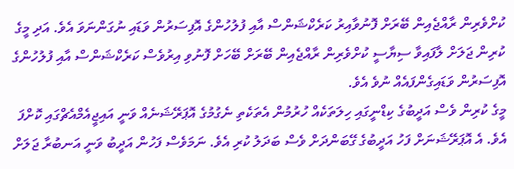ކުށްވެރިން ރާއްޖެއިން ބޭރަށް ފޮނުވާއިރު ކަރެކްޝަންސް އާއި ފުލުހުންގެ އޮފިސަރުން ވަޑައި ނުގަންނަވަ އެވެ. އަދި މީގެ ކުރިން ޖަލަށް ލާފައިވާ ސިޔާސީ ކުށްވެރިން ރާއްޖެއިން ބޭރަށް ބޭހަށް ފޮނުވި އިރުވެސް ކަރެކްޝަންސް އާއި ފުލުހުންގެ އޮފިސަރުން ވަޑައިގެންފައެއް ނުވެ އެވެ.
މީގެ ކުރިން ވެސް އަދީބުގެ ކިޑްނީގައި ހިލަތަކެއް ހުރުމުން އެތަކެތި ނެގުމުގެ އޮޕަރޭޝަނެއް ވަނީ އައިޖީއެމްއެޗްގައި ކޮށްފަ އެވެ. އެ އޮޕަރޭޝަނަށް ފަހު އަދީބުގެ ގޭބަންދަށް ވެސް ބަދަލު ކުރި އެވެ. ނަމަވެސް ފަހުން އަދީބު ވަނީ އަނބުރާ ޖަލަށް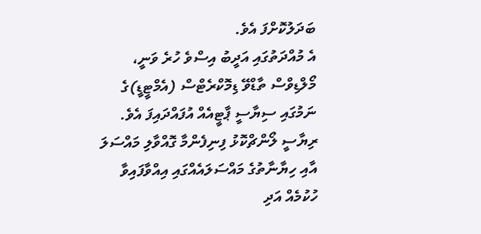ބަދަލުކޮށްފަ އެވެ.
އެ މުއްދަތުގައި އަދީބު އިސްވެ ހުރެ ވަނީ، މޯލްޑިވްސް ތާޑްވޭ ޑިމޮކްރެޓްސް (އެމްޓީޑީ)ގެ ނަމުގައި ސިޔާސީ ޕާޓީއެއް އުފައްދައިފަ އެވެ.
ރިޔާސީ ލޯންޗްކޮޅު ފިނިފެންމާ ގޮއްވާލި މައްސަލަ އާއި ހިޔާނާތުގެ މައްސަލައެއްގައި އިއްވާފައިވާ ހުކުމެއް އަދި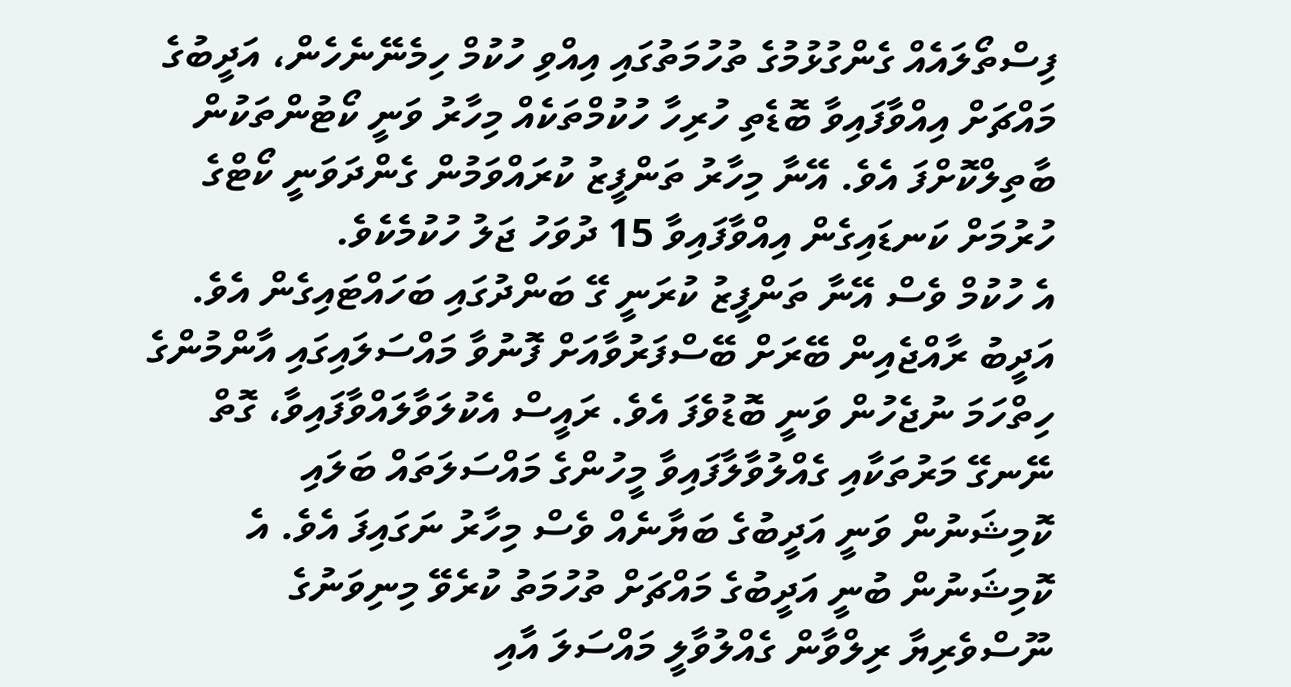ފިސްތޯލައެއް ގެންގުޅުމުގެ ތުހުމަތުގައި އިއްވި ހުކުމް ހިމެނޭނެހެން، އަދީބުގެ މައްޗަށް އިއްވާފައިވާ ބޮޑެތި ހުރިހާ ހުކުމްތަކެއް މިހާރު ވަނީ ކޯޓުންތަކުން ބާތިލްކޮށްފަ އެވެ. އޭނާ މިހާރު ތަންފީޒު ކުރައްވަމުން ގެންދަވަނީ ކޯޓްގެ ހުރުމަށް ކަނޑައިގެން އިއްވާފައިވާ 15 ދުވަހު ޖަލު ހުކުމެކެވެ.
އެ ހުކުމް ވެސް އޭނާ ތަންފީޒު ކުރަނީ ގޭ ބަންދުގައި ބަހައްޓައިގެން އެވެ.
އަދީބު ރާއްޖެއިން ބޭރަށް ބޭސްފަރުވާއަށް ފޮނުވާ މައްސަލައިގައި އާންމުންގެ ހިތްހަމަ ނުޖެހުން ވަނީ ބޮޑުވެފަ އެވެ. ރައީސް އެކުލަވާލައްވާފައިވާ، ގޮތް ނޭނގޭ މަރުތަކާއި ގެއްލުވާލާފައިވާ މީހުންގެ މައްސަލަތައް ބަލައި ކޮމިޝަނުން ވަނީ އަދީބުގެ ބަޔާނެއް ވެސް މިހާރު ނަގައިފަ އެވެ. އެ ކޮމިޝަނުން ބުނީ އަދީބުގެ މައްޗަށް ތުހުމަތު ކުރެވޭ މިނިވަނުގެ ނޫސްވެރިޔާ ރިލްވާން ގެއްލުވާލީ މައްސަލަ އާއި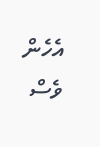އެހެން ވެސް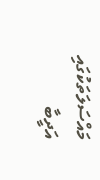މައްސަލަތަކުގައި އަދީބާ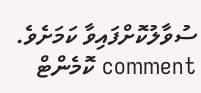ސުވާލުކޮށްފައިވާ ކަމަށެވެ.
comment ކޮމެންޓް